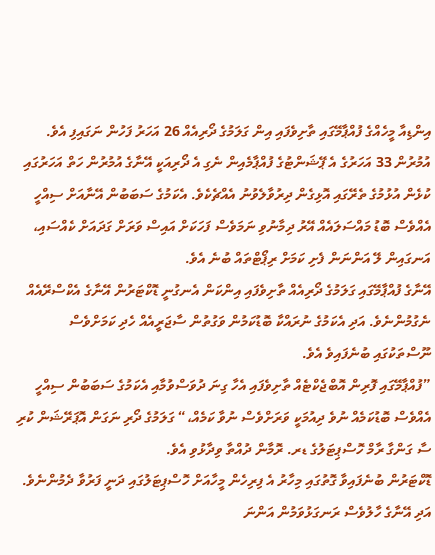އިންޑިއާ މީހެއްގެ ފުއްޕާމޭގައި ތާށިވެފައި އިން ގަލަމުގެ ދޯރިއެއް 26 އަހަރު ފަހުން ނަގައިފި އެވެ.
އުމުރުން 33 އަހަރުގެ އެ ޕޭޝަންޓުގެ ފުއްޕާމެއިން ނެގި އެ ދޯރިއަކީ އޭނާގެ އުމުރުން ހަތް އަހަރުގައި ކުޅެން އުޅުމުގެ ތެރޭގައި އޮޅިގެން ދިރުވާލެވުނު އެއްޗެކެވެ. އެކަމުގެ ސަބަބުން އޭނާއަށް ސިއްހީ އެއްވެސް ބޮޑު މައްސަލައެއް އޭރު ދިމާނުވި ނަމަވެސް ފަހަކަށް އައިސް ވަރަށް ގަދައަށް ކެއްސައި، އަނގައިން ލޭ އަންނަން ފެށި ކަމަށް ރިޕޯޓްތައް ބުނެ އެވެ.
އޭނާގެ ފުއްޕާމޭގައި ގަލަމުގެ ދޯރިއެއް ތާށިވެފައި އިންކަން އެނގުނީ ޑޮކްޓަރުން އޭނާގެ އެކްސްރޭއެއް ނެގުމުންނެވެ. އަދި އެކަމުގެ ނުރައްކާ ބޮޑުކަމުން ވަގުތުން ސާޖަރީއެއް ހެދި ކަމަށްވެސް ނޫސްތަކުގައި ބުނެފައިވެ އެވެ.
”ފުއްޕާމޭގައި ފޮރިން އޮބްޖެކްޓެއް ތާށިވެފައި އެހާ ގިނަ ދުވަސްވުމާއި އެކަމުގެ ސަބަބުން ސިއްހީ އެއްވެސް ބޮޑުކަމެއް ނުވެ ދިއުމަކީ ވަރަށްވެސް ނުވާ ކަމެއް،“ ގަލަމުގެ ދޯރި ނަގަން އޮޕަރޭޝަން ކުރި ސާ ގަންގާ ރާމް ހޮސްޕިޓަލުގެ ޑރ. ރޮމާން ދުއްތާ ވިދާޅުވި އެވެ.
ޑޮކްޓަރުން ބުނެފައިވާ ގޮތުގައި މިހާރު އެ ފިރިހެން މީހާއަށް ހޮސްޕިޓަލުގައި ދަނީ ފަރުވާ ދެމުންނެވެ. އަދި އޭނާގެ ހާލުވެސް ރަނގަޅުވަމުން އަންނަ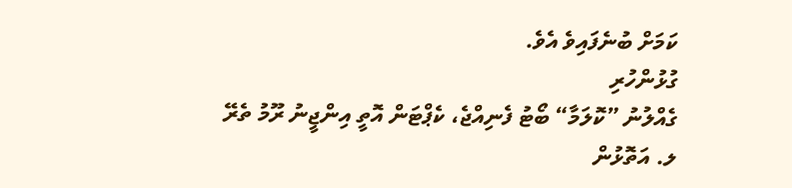ކަމަށް ބުނެފައިވެ އެވެ.
ގުޅުންހުރި
ގެއްލުނު ”ކޮލަމާ“ ބޯޓު ފެނިއްޖެ، ކެޕްޓަން އޮތީ އިންޖީނު ރޫމު ތެރޭ
ލ. އަތޮޅުން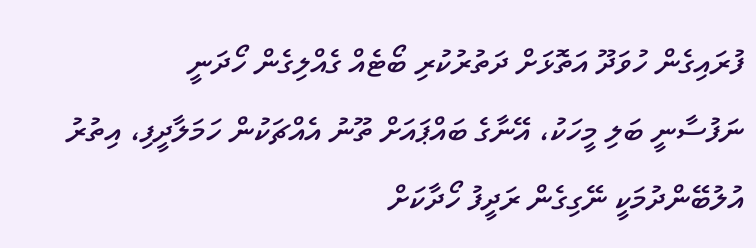ފުރައިގެން ހުވަދޫ އަތޮޅަށް ދަތުރުކުރި ބޯޓެއް ގެއްލިގެން ހޯދަނީ
ނަފުސާނީ ބަލި މީހަކު، އޭނާގެ ބައްޕައަށް ތޫނު އެއްޗަކުން ހަމަލާދީފި، އިތުރު
އުލުބޭންދުމަކީ ނޭގިގެން ރަދީފު ހޯދާކަށް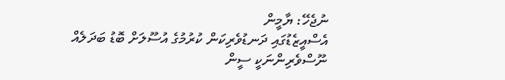ނުޖެހޭ: ޔާމީން
އެސްއީޒެޑުގައި ދަނޑުވެރިކަން ކުރުމުގެ އުސޫލަށް ބޮޑު ބަދަލެއް
ނޫސްވެރިންނަކީ ސީން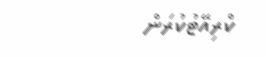ކްރިއޭޓުކުރަން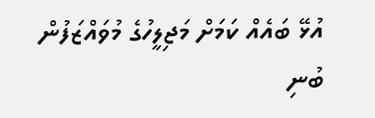އުޅޭ ބައެއް ކަމަށް މަޖިލީހުގެ މުވައްޒަފުން ބުނި